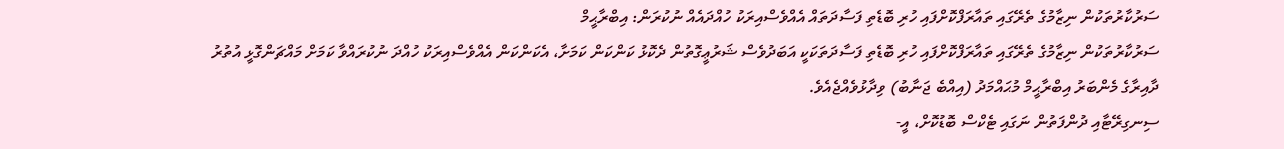ސަރުކާރުތަކުން ނިޒާމުގެ ތެރޭގައި ތައާރަފްކޮށްފައި ހުރި ބޮޑެތި ފަސާދަތައް އެއްވެސްއިރަކު ހުއްދައެއް ނުކުރަން: އިބްރާޙީމް
ސަރުކާރުތަކުން ނިޒާމުގެ ތެރޭގައި ތައާރަފްކޮށްފައި ހުރި ބޮޑެތި ފަސާދަތަކަކީ އަބަދުވެސް ޝަރުޢީގޮތުން ދެކޮޅު ކަންކަން ކަމަށާ، އެކަންކަން އެއްވެސްއިރަކު ހުއްދަ ނުކުރައްވާ ކަމަށް މައްޗަންގޮޅީ އުތުރު ދާއިރާގެ މެންބަރު އިބްރާޙީމް މުޙައްމަދު (އިއްބެ ޖަނާބު) ވިދާޅުވެއްޖެއެވެ.
ސިނގިރޭޓާއި ދުންފަތުން ނަގައި ޓެކްސް ބޮޑުކޮށް، އީ-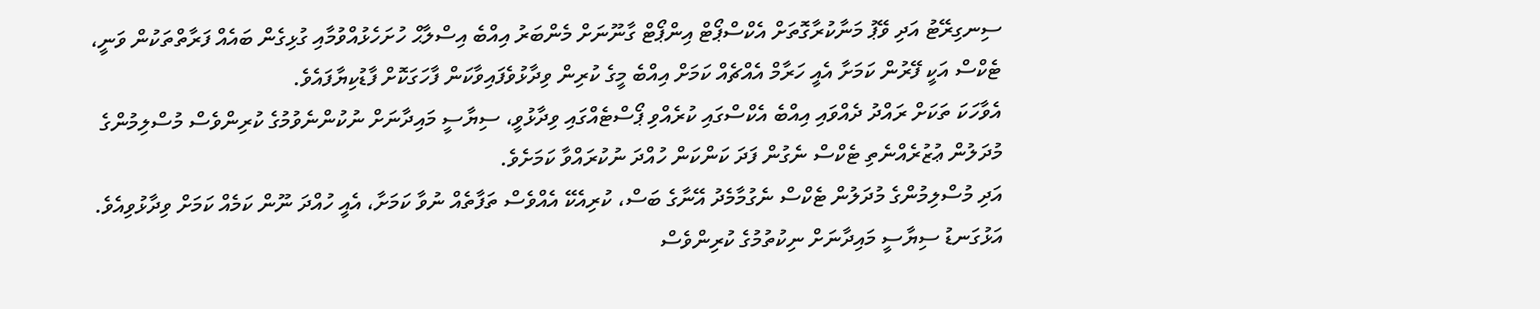ސިނގިރޭޓު އަދި ވޭޕު މަނާކުރާގޮތަށް އެކްސްޕޯޓް އިންޕޯޓް ގާނޫނަށް މެންބަރު އިއްބެ އިސްލާޙް ހުށަހެޅުއްވުމާއި ގުޅިގެން ބައެއް ފަރާތްތަކުން ވަނީ، ޓެކްސް އަކީ ފޭރުން ކަމަށާ އެއީ ހަރާމް އެއްޗެއް ކަމަށް އިއްބެ މީގެ ކުރިން ވިދާޅުވެފައިވާކަން ފާހަގަކޮށް ފާޑުކިޔާފައެވެ.
އެވާހަކަ ތަކަށް ރައްދު ދެއްވައި އިއްބެ އެކްސްގައި ކުރެއްވި ޕޯސްޓެއްގައި ވިދާޅުވީ، ސިޔާސީ މައިދާނަށް ނުކުންނެވުމުގެ ކުރިންވެސް މުސްލިމުންގެ މުދަލުން ޢުޒުރެއްނެތި ޓެކްސް ނެގުން ފަދަ ކަންކަން ހުއްދަ ނުކުރައްވާ ކަމަށެވެ.
އަދި މުސްލިމުންގެ މުދަލުން ޓެކްސް ނެގުމާމެދު އޭނާގެ ބަސް، ކުރިއެކޭ އެއްވެސް ތަފާތެއް ނުވާ ކަމަށާ، އެއީ ހުއްދަ ނޫން ކަމެއް ކަމަށް ވިދާޅުވިއެވެ.
އަޅުގަނޑު ސިޔާސީ މައިދާނަށް ނިކުތުމުގެ ކުރިންވެސް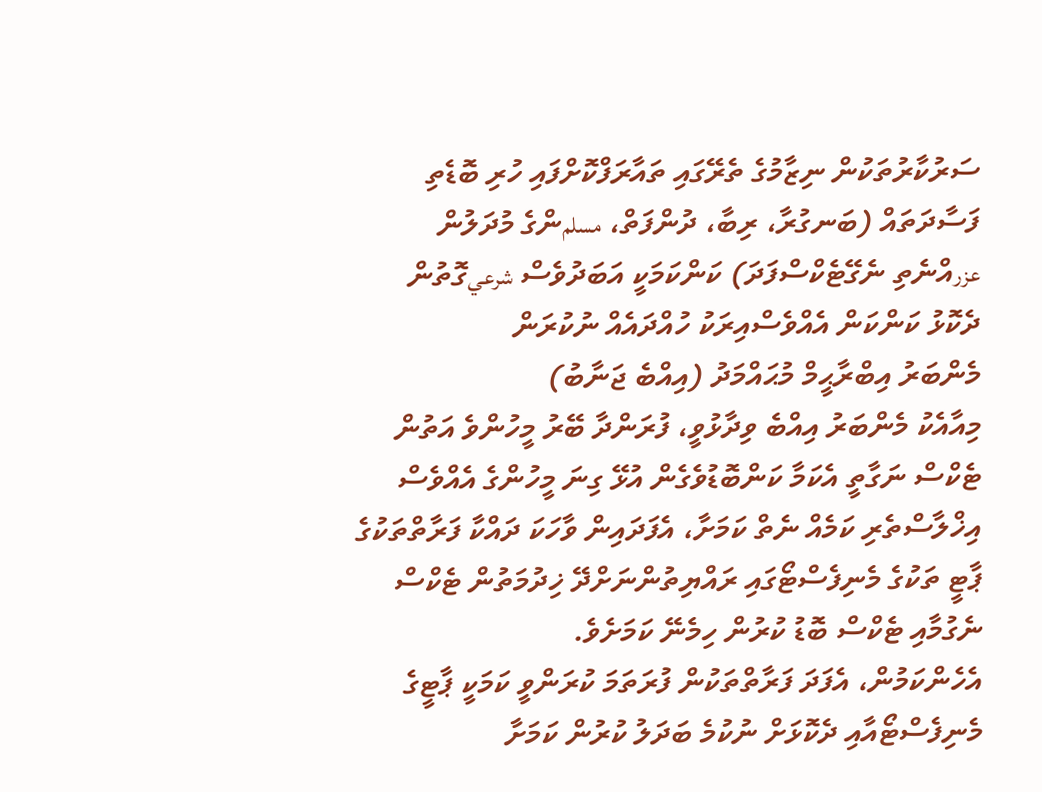ސަރުކާރުތަކުން ނިޒާމުގެ ތެރޭގައި ތައާރަފްކޮށްފައި ހުރި ބޮޑެތި ފަސާދަތައް (ބަނގުރާ، ރިބާ، ދުންފަތް، مسلمންގެ މުދަލުން عزرއްނެތި ނެގޭޓެކްސްފަދަ) ކަންކަމަކީ އަބަދުވެސް شرعيގޮތުން ދެކޮޅު ކަންކަން އެއްވެސްއިރަކު ހުއްދައެއް ނުކުރަން
މެންބަރު އިބްރާޙީމް މުޙައްމަދު (އިއްބެ ޖަނާބު)
މިއާއެކު މެންބަރު އިއްބެ ވިދާޅުވީ، ފުރަންދާ ބޭރު މީހުންވެ އަތުން ޓެކްސް ނަގާތީ އެކަމާ ކަންބޮޑުވެގެން އުޅޭ ގިނަ މީހުންގެ އެއްވެސް އިޚްލާސްތެރި ކަމެއް ނެތް ކަމަށާ، އެފަދައިން ވާހަކަ ދައްކާ ފަރާތްތަކުގެ ޕާޓީ ތަކުގެ މެނިފެސްޓޯގައި ރައްޔިތުންނަށްދޭ ޚިދުމަތުން ޓެކްސް ނެގުމާއި ޓެކްސް ބޮޑު ކުރުން ހިމެނޭ ކަމަށެވެ.
އެހެންކަމުން، އެފަދަ ފަރާތްތަކުން ފުރަތަމަ ކުރަންވީ ކަމަކީ ޕާޓީގެ މެނިފެސްޓޯއާއި ދެކޮޅަށް ނުކުމެ ބަދަލު ކުރުން ކަމަށާ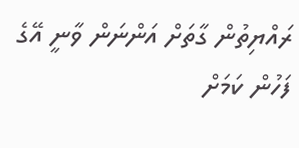ރައްޔިތުން ގާތަށް އަންނަން ވާނީ އޭގެ ފަހުން ކަމަށް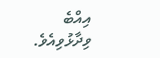އިއްބެ ވިދާޅުވިއެވެ.